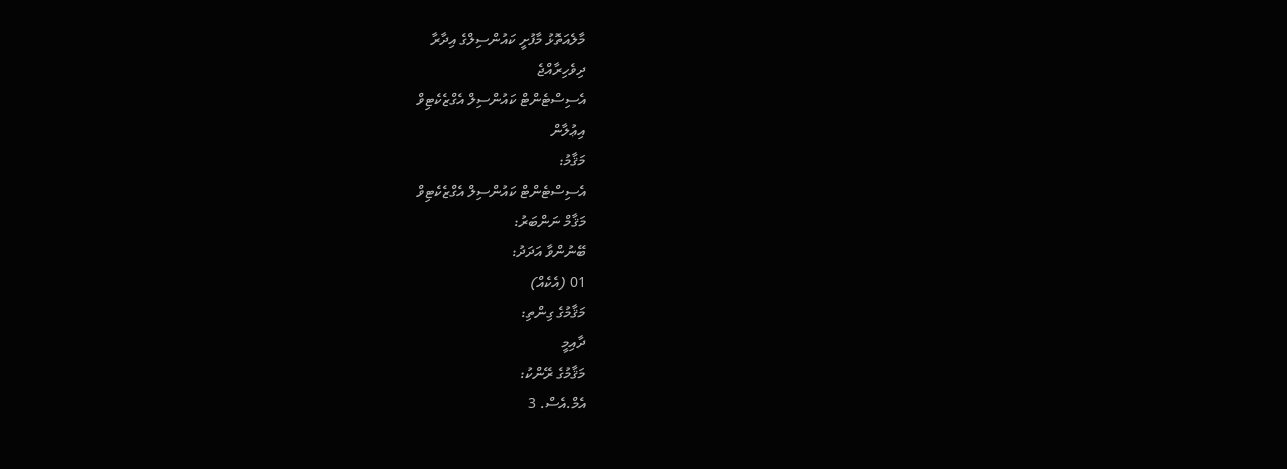މާލެއަތޮޅު މާފުށީ ކައުންސިލްގެ އިދާރާ
ދިވެހިރާއްޖެ
އެސިސްޓެންޓް ކައުންސިލް އެގްޒެކެޓިވް
އިޢުލާން
މަޤާމު:
އެސިސްޓެންޓް ކައުންސިލް އެގްޒެކެޓިވް
މަޤާމް ނަންބަރު:
ބޭނުންވާ އަދަދު:
01 (އެކެއް)
މަޤާމުގެ ގިންތި:
ދާއިމީ
މަޤާމުގެ ރޭންކު:
އެމް.އެސް. 3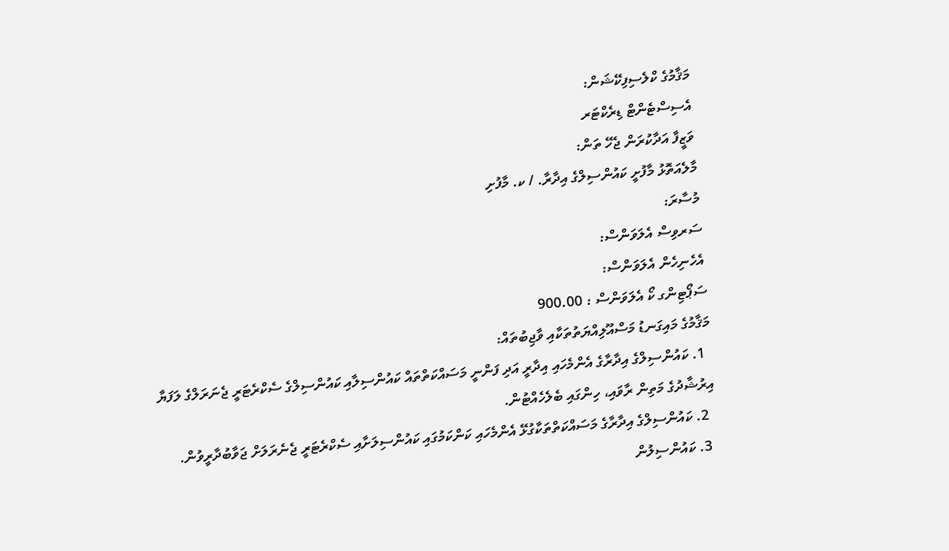މަޤާމުގެ ކްލެސިފިކޭޝަން:
އެސިސްޓެންޓް ޑިރެކްޓަރ
ވަޒީފާ އަދާކުރަން ޖެހޭ ތަން:
މާލެއަތޮޅު މާފުށީ ކައުންސިލްގެ އިދާރާ. / ކ. މާފުށި
މުސާރަ:
ސަރވިސް އެލަވަންސް:
އެހެނިހެން އެލަވަންސް:
ސަޕޯޓިންގ ކޯ އެލަވަންސް : 900.00
މަޤާމުގެ މައިގަނޑު މަސްއޫލިއްޔަތުތަކާއި ވާޖިބުތައް:
  1. ކައުންސިލްގެ އިދާރާގެ އެންމެހައި އިދާރީ އަދި ފަންނީ މަސައްކަތްތައް ކައުންސިލާއި ކައުންސިލްގެ ސެކްރެޓަރީ ޖެނަރަލްގެ ލަފަޔާ އިރުޝާދުގެ މަތިން ރާވައި، ހިންގައި ބެލެހެއްޓުން.
  2. ކައުންސިލްގެ އިދާރާގެ މަސައްކަތްތަކާގުޅޭ އެންމެހައި ކަންކަމުގައި ކައުންސިލަށާއި ސެކްރެޓަރީ ޖެނެރަލަށް ޖަވާބުދާރީވުން.
  3. ކައުންސިލުން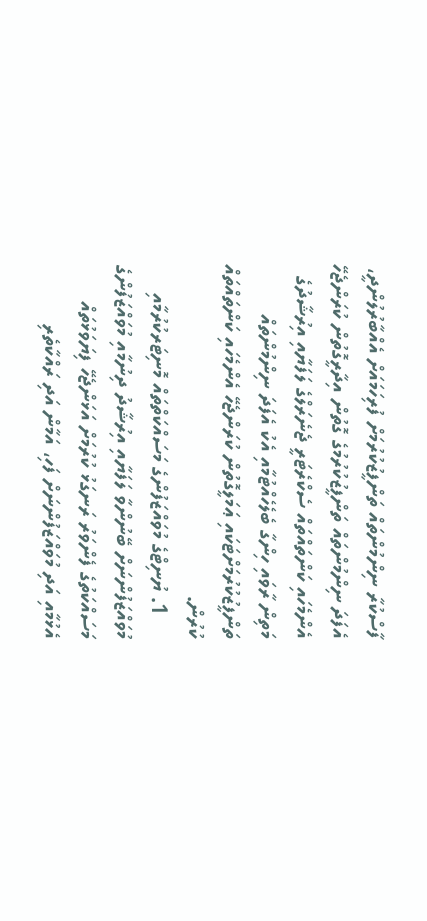ފާސްކުރާ ނިންމުންތައް ތަންފީޒުކުރުމަށް ފުރިހަމައަށް އެއްބާރުލުންދީ، އެފަދަ ނިންމުންތައް ތަންފީޒުކުރުމުގެ ގޮތުން އިދާރީގޮތުން ކުރަންޖެހޭ އެންމެހައި ކަންތައްތައް ސެކްރެޓަރީ ޖެނެރަލްގެ ލަފަޔާއި އިރުޝާދުގެ މަތިން ރާވައި ހިންގާ ބެލެހެއްޓުމާއި އެކު އެފަދަ ނިންމުންތައް ތަންފީޒުކުރުމަށްޓަކައި ޢަމަލީގޮތުން ކުރަންޖެހޭ އެންމެހައި ކަންތައްތައް ކުރުން.
    1. ޔުނިޓްގެ މުވައްޒަފުންގެ މަސައްކަތްތައް މޮނިޓަރކުރުމާއި މުވައްޒަފުންނަށް ބޭނުންވާ ލަފަޔާއި އިރުޝާދު ދިނުމާއި މުވައްޒަފުންގެ މަސައްކަތުގެ ފެންވަރު ރަނގަޅު ކުރުމަށް އަޅަންޖެހޭ ފިޔަވަޅުތައް އެޅުމާއި އަދި މުވައްޒަފުންނަށް ފަހި، އަމާން އަދި ރައްކާތެރި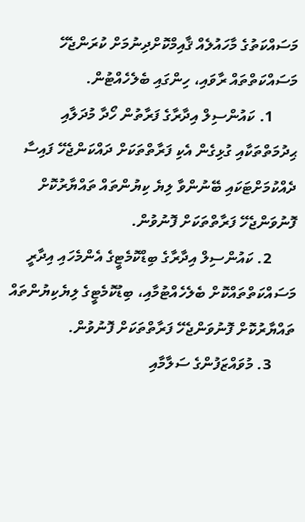މަސައްކަތުގެ މާހައުލެއް ޤާއިމްކޮށްދިނުމަށް ކުރަންޖެހޭ މަސައްކަތްތައް ރާވައި، ހިންގައި ބެލެހެއްޓުން.
      1. ކައުންސިލް އިދާރާގެ ފަރާތުން ހޯދާ މުދަލާއި ޙިދުމަތްތަކާއި ގުޅިގެން އެކި ފަރާތްތަކަށް ދައްކަންޖެހޭ ފައިސާ ދެއްކުމަށްޓަކައި ބޭނުންވާ ލިޔެ ކިޔުންތައް ތައްޔާރުކޮށް ފޮނުވަންޖެހޭ ފަރާތްތަކަށް ފޮނުވުން.
      2. ކައުންސިލް އިދާރާގެ ބިޑްކޮމެޓީގެ އެންމެހައި އިދާރީ މަސައްކަތްތައްކޮށް ބެލެހެއްޓުމާއި، ބިޑުކޮމެޓީގެ ލިޔެކިޔުންތައް ތައްޔާރުކޮށް ފޮނުވަންޖެހޭ ފަރާތްތަކަށް ފޮނުވުން.
      3. މުވައްޒަފުންގެ ސަލާމާއި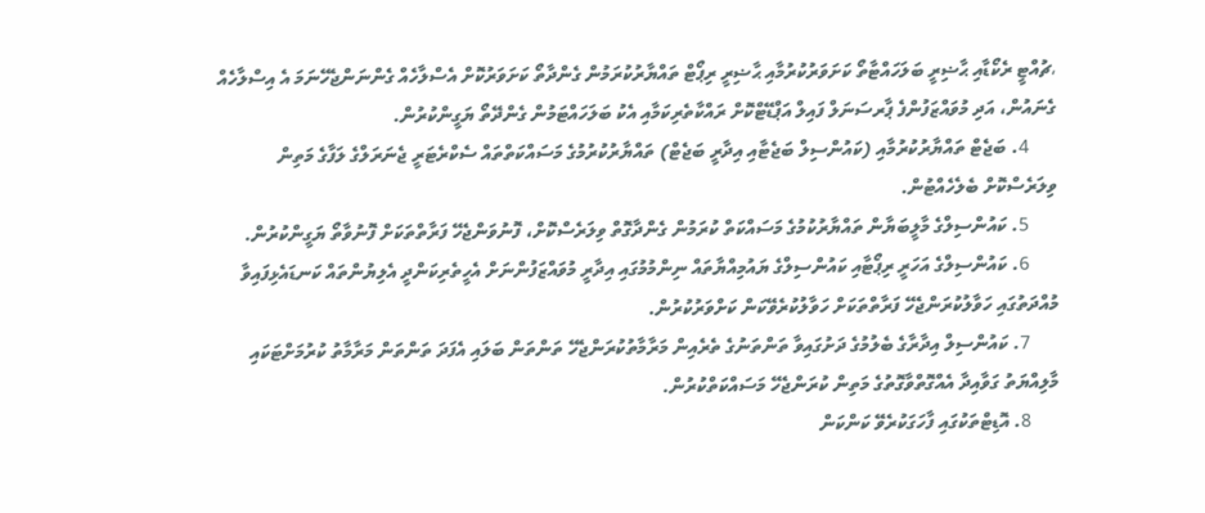،ޗުއްޓީ ރެކޯޑާއި ޙާޟިރީ ބަލަހައްޓާތޯ ކަށަވަރުކުރުމާއި ޙާޟިރީ ރިޕޯޓް ތައްޔާރުކުރަމުން ގެންދާތޯ ކަށަވަރުކޮށް އެސްލާހެއް ގެންނަންޖެހޭނަމަ އެ އިސްލާހެއް ގެނައުން، އަދި މުވައްޒަފުންފެ ޕާރސަނަލް ފައިލް އަޕްޑޭޓްކޮށް ރައްކާތެރިކަމާއި އެކު ބަލަހައްޓަމުން ގެންދޭތޯ ޔަގީންކުރުން.
      4. ބަޖެޓް ތައްޔާރުކުރުމާއި (ކައުންސިލް ބަޖެޓާއި އިދާރީ ބަޖެޓް) ތައްޔާރުކުރުމުގެ މަސައްކަތްތައް ސެކްރެޓަރީ ޖެނަރަލްގެ ލަފާގެ މަތިން ވިލަރެސްކޮށް ބެލެހެއްޓުން.
      5. ކައުންސިލްގެ މާލީބަޔާން ތައްޔާރުކުމުގެ މަސައްކަތް ކުރަމުން ގެންދާގޮތް ވިލަރެސްކޮށް، ފޮނުވަންޖެހޭ ފަރާތްތަކަށް ފޮނުވާތޯ ޔަގީންކުރުން.
      6. ކައުންސިލްގެ އަހަރީ ރިޕޯޓާއި ކައުންސިލްގެ ޔައުމިއްޔާތައް ނިންމުމުގައި އިދާރީ މުވައްޒަފުންނަށް އެހީތެރިކަންދީ އެލިޔުންތައް ކަނޑައެޅިފައިވާ މުއްދަތުގައި ހަވާލުކުރަންޖެހޭ ފަރާތްތަކަށް ހަވާލުކުރެވޭކަން ކަށްވަރުކުރުން.
      7. ކައުންސިލް އިދާރާގެ ބެލުމުގެ ދަށުގައިވާ ތަންތަނުގެ ތެރެއިން މަރާމާތުކުރަންޖެހޭ ތަންތަން ބަލައި އެފަދަ ތަންތަން މަރާމާތު ކުރުމަށްޓަކައި މާލިއްޔަތު ގަވާއިދާ އެއްގޮތްވާގޮތުގެ މަތިން ކުރަންޖެހޭ މަސައްކަތްކުރުން.
      8. އޮޑިޓްތަކުގައި ފާހަގަކުރެވޭ ކަންކަން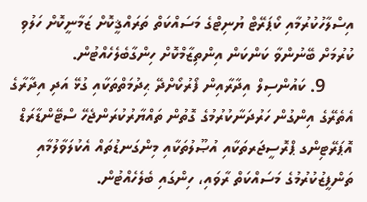އިސްލާހުކުރުމާއި ކޯޕަރޭޓް ޔުނިޓްގެ މަސައްކަތް ތަރައްޤީކޮށް ޒަމާނީކޮށް ހަލުވި ކުރުމަށް ބޭނުންވާ ކަންކަން އިންތިޒާމްކޮށް ހިންގާބެލެހެއްޓުން.
      9. ކައުންސިލް އިދާރާއިން ފޯރުކޯށްދޭ ޙިދުމަތްތަކާއި ގުޅޭ އަދި އިދާރާގެ އެތެރޭގެ އިންގުން ހަރުދަނާކުރުމުގެ ގޮތުން ތައްޔާރުކުރަންޖެހޭ ސްޓޭންޑާރަޑް އޮޕަރޭޓިންގ ޕްރޮސީޖަރތަކާއި އުޞޫލުތަކާއި މިންގަނޑުތައް އެކުލަވާލުމާއި ތަންފީޒުކުރުމުގެ މަސައްކަތް ރާވައި، ހިންގައި ބެލެހެއްޓުން.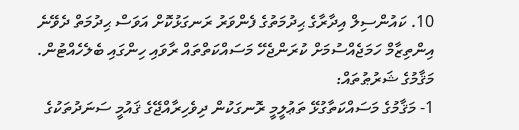10. ކައުންސިލް އިދާރާގެ ޙިދުމަތުގެ ފެންވަރު ރަނގަޅުކޮށް އަވަސް ޙިދުމަތް ދެވޭނެ އިންތިޒާމް ހަމަޖެއްސުމަށް ކުރަންޖެހޭ މަސައްކަތްތައް ރާވައި ހިންގައި ބެލެހެއްޓުން.
މަޤާމުގެ ޝަރުޠުތައް:
1- މަޤާމުގެ މަސައްކަތާގުޅޭ ތަޢުލީމީ ރޮނގަކުން ދިވެހިރާއްޖޭގެ ޤައުމީ ސަނަދުތަކުގެ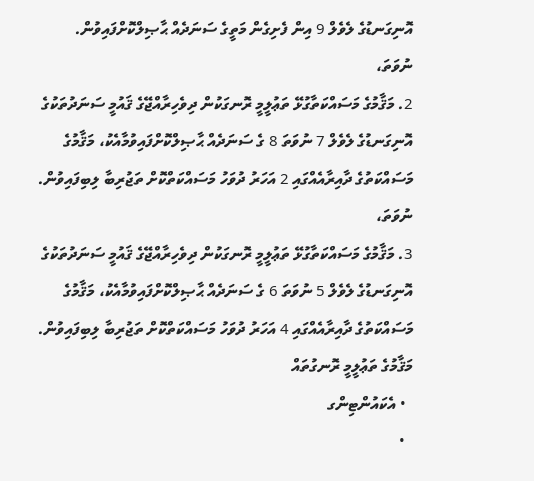އޮނިގަނޑުގެ ލެވެލް 9 އިން ފެށިގެން މަތީގެ ސަނަދެއް ޙާޞިލްކޮށްފައިވުން. ނުވަތަ،
2. މަޤާމުގެ މަސައްކަތާގުޅޭ ތަޢުލީމީ ރޮނގަކުން ދިވެހިރާއްޖޭގެ ޤައުމީ ސަނަދުތަކުގެ އޮނިގަނޑުގެ ލެވެލް 7 ނުވަތަ 8 ގެ ސަނަދެއް ޙާޞިލްކޮށްފައިވުމާއެކު، މަޤާމުގެ މަސައްކަތުގެ ދާއިރާއެއްގައި 2 އަހަރު ދުވަހު މަސައްކަތްކޮށް ތަޖުރިބާ ލިބިފައިވުން. ނުވަތަ،
3. މަޤާމުގެ މަސައްކަތާގުޅޭ ތަޢުލީމީ ރޮނގަކުން ދިވެހިރާއްޖޭގެ ޤައުމީ ސަނަދުތަކުގެ އޮނިގަނޑުގެ ލެވެލް 5 ނުވަތަ 6 ގެ ސަނަދެއް ޙާޞިލްކޮށްފައިވުމާއެކު، މަޤާމުގެ މަސައްކަތުގެ ދާއިރާއެއްގައި 4 އަހަރު ދުވަހު މަސައްކަތްކޮށް ތަޖުރިބާ ލިބިފައިވުން.
މަޤާމުގެ ތަޢުލީމީ ރޮނގުތައް
  • އެކައުންޓިންގ
  •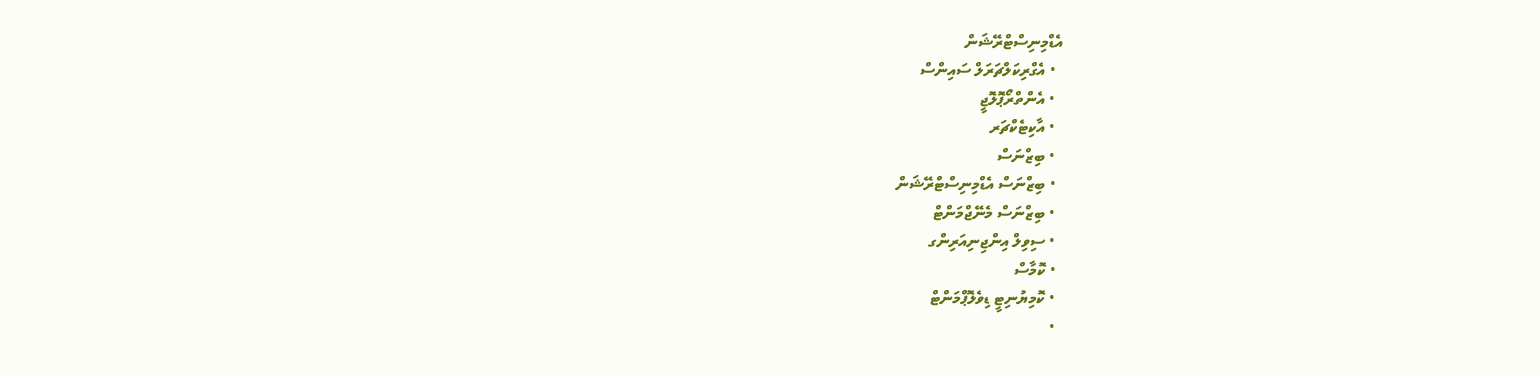އެޑްމިނިސްޓްރޭޝަން
  • އެގްރިކަލްޗަރަލް ސައިންސް
  • އެންތްރޯޕޮލޮޖީ
  • އާކިޓެކްޗަރ
  • ބިޒްނަސް
  • ބިޒްނަސް އެޑްމިނިސްޓްރޭޝަން
  • ބިޒްނަސް މެނޭޖްމަންޓް
  • ސިވިލް އިންޖިނިއަރިންގ
  • ކޮމާސް
  • ކޮމިޔުނިޓީ ޑިވެލޮޕްމަންޓް
  •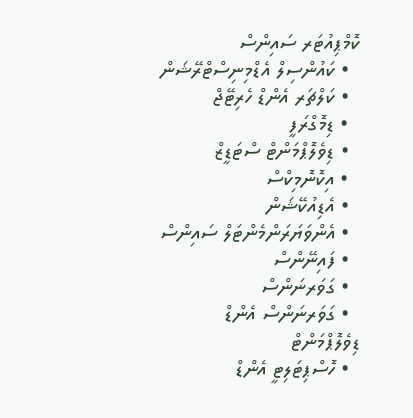ކޮމްޕިއުޓަރ ސައިންސް
  • ކައުންސިލް އެޑްމިނިސްޓްރޭޝަން
  • ކަލްޗަރ އެންޑް ހެރިޓޭޖް
  • ޑިމޮގްރަފީ
  • ޑިވެލޮޕްމަންޓް ސްޓަޑީޒް
  • އިކޮނޮމިކްސް
  • އެޑިއުކޭޝަން
  • އެންވަޔަރަންމެންޓަލް ސައިންސް
  • ފައިނޭންސް
  • ގަވަރނަންސް
  • ގަވަރނަންސް އެންޑް ޑިވެލޮޕްމަންޓް
  • ހޮސްޕިޓަލިޓީ އެންޑް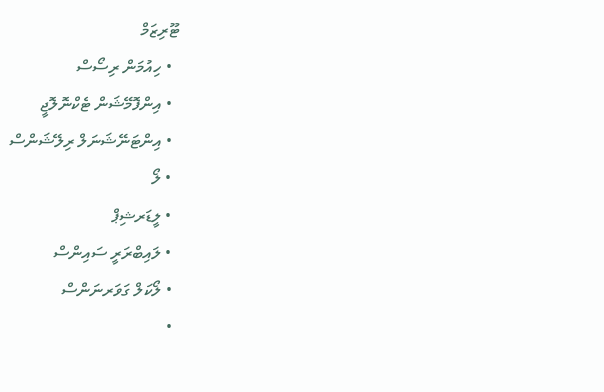ޓޫރިޒަމް
  • ހިއުމަން ރިސޯސް
  • އިންފޮމޭޝަން ޓެކްނޮލޮޖީ
  • އިންޓަނޭޝަނަލް ރިލޭޝަންސް
  • ލޯ
  • ލީޑަރޝިޕް
  • ލައިބްރަރީ ސައިންސް
  • ލޯކަލް ގަވަރނަންސް
  •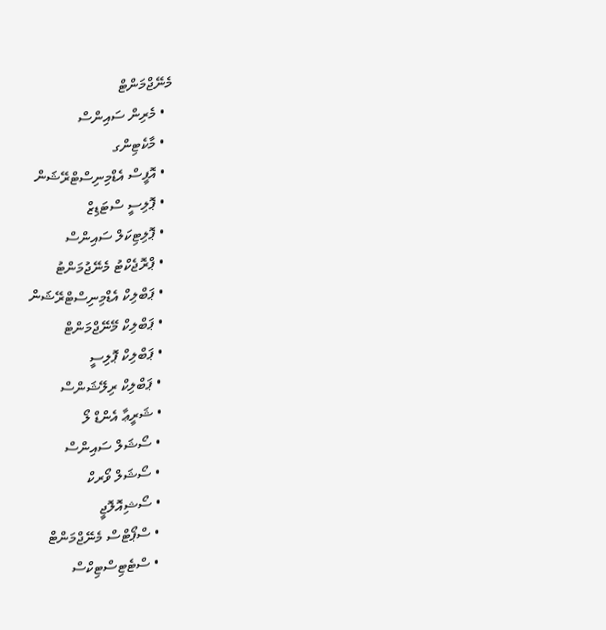މެނޭޖްމަންޓް
  • މެރިން ސައިންސް
  • މާކެޓިންގ
  • އޮފީސް އެޑްމިނިސްޓްރޭޝަން
  • ޕޮލިސީ ސްޓަޑިޒް
  • ޕޮލިޓިކަލް ސައިންސް
  • ޕްރޮޖެކްޓު މެނޭޖުމަންޓު
  • ޕަބްލިކް އެޑްމިނިސްޓްރޭޝަން
  • ޕަބްލިކް މޭނޭޖްމަންޓް
  • ޕަބްލިކް ޕޮލިސީ
  • ޕަބްލިކް ރިލޭޝަންސް
  • ޝަރީޢާ އެންޑް ލޯ
  • ސޯޝަލް ސައިންސް
  • ސޯޝަލް ވޯރކް
  • ސޯޝިއޮލޮޖީ
  • ސްޕޯޓްސް މެނޭޖްމަންޓް
  • ސްޓެޓިސްޓިކްސް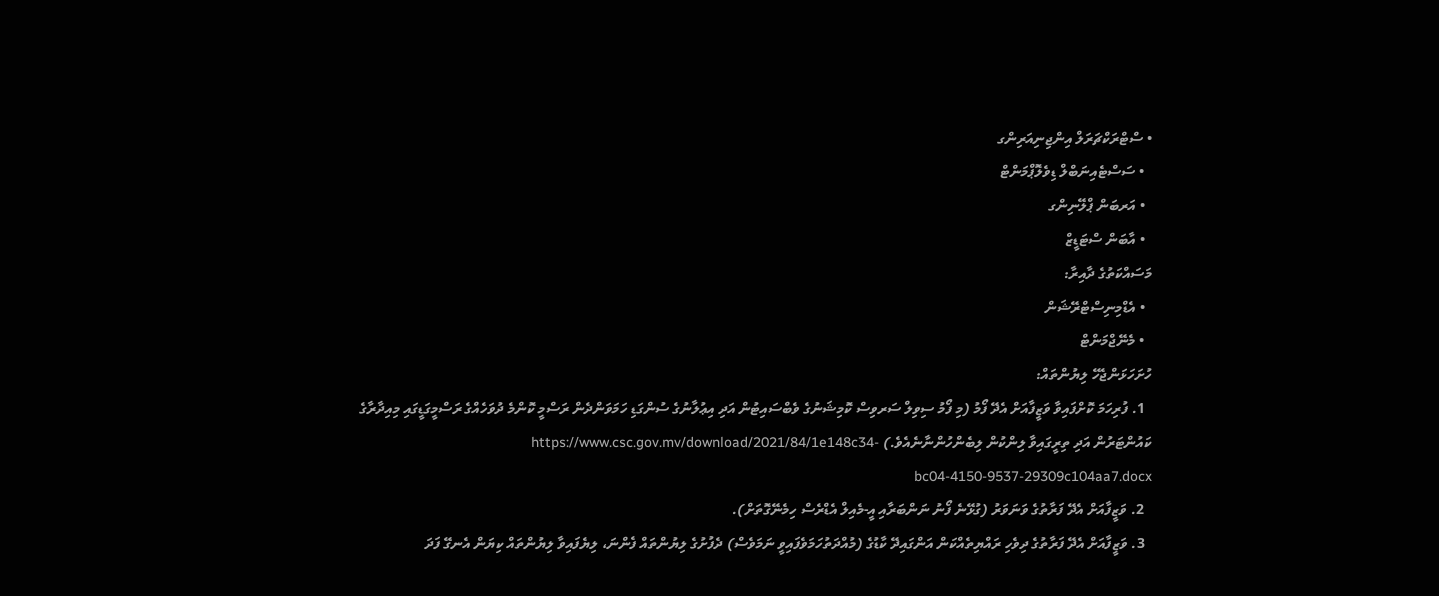• ސްޓްރަކްޗަރަލް އިންޖިނިއަރިންގ
  • ސަސްޓެއިނަބްލް ޑިވެލޮޕްމަންޓް
  • އަރބަން ޕްލޭނިންގ
  • އާބަން ސްޓަޑީޒް
މަސައްކަތުގެ ދާއިރާ:
  • އެޑްމިނިސްޓްރޭޝަން
  • މެނޭޖްމަންޓް
ހުށަހަޅަންޖެހޭ ލިޔުންތައް:
  1. ފުރިހަމަ ކޮށްފައިވާ ވަޒީފާއަށް އެދޭ ފޯމު (މި ފޯމު ސިވިލް ސަރވިސް ކޮމިޝަނުގެ ވެބްސައިޓުން އަދި އިޢުލާނުގެ ސުންގަޑި ހަމަވަންދެން ރަސްމީ ކޮންމެ ދުވަހެއްގެ ރަސްމީގަޑީގައި މިއިދާރާގެ ކައުންޓަރުން އަދި ތިރީގައިވާ ލިންކުން ލިބެންހުންނާނެއެވެ.) https://www.csc.gov.mv/download/2021/84/1e148c34-bc04-4150-9537-29309c104aa7.docx
  2. ވަޒީފާއަށް އެދޭ ފަރާތުގެ ވަނަވަރު (ގުޅޭނެ ފޯނު ނަންބަރާއި އީ-މެއިލް އެޑްރެސް ހިމެނޭގޮތަށް).
  3. ވަޒީފާއަށް އެދޭ ފަރާތުގެ ދިވެހި ރައްޔިތެއްކަން އަންގައިދޭ ކާޑުގެ (މުއްދަތުހަމަވެފައިވީ ނަމަވެސް) ދެފުށުގެ ލިޔުންތައް ފެންނަ، ލިޔެފައިވާ ލިޔުންތައް ކިޔަން އެނގޭ ފަދަ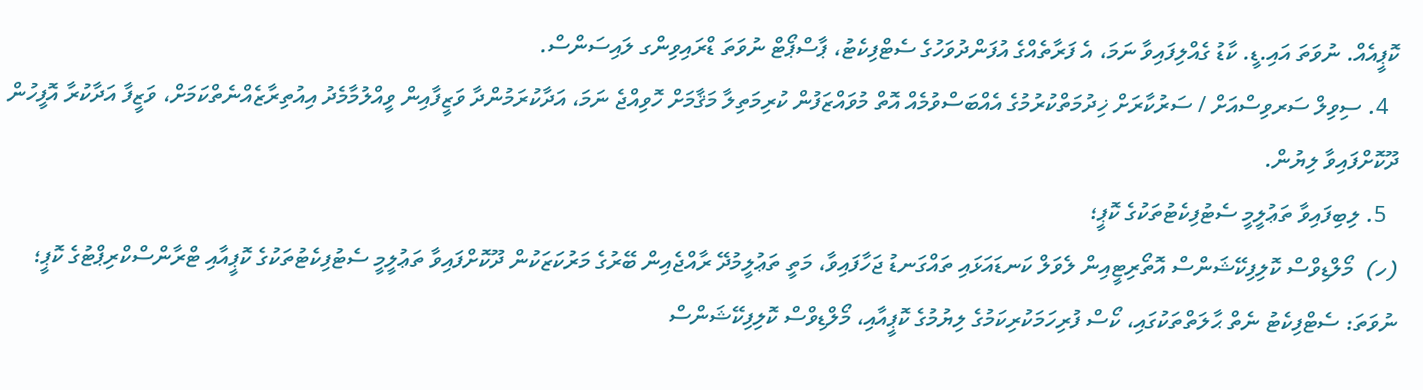ކޮޕީއެއް. ނުވަތަ އައި.ޑީ. ކާޑު ގެއްލިފައިވާ ނަމަ، އެ ފަރާތެއްގެ އުފަންދުވަހުގެ ސެޓްފިކެޓު، ޕާސްޕޯޓް ނުވަތަ ޑްރައިވިންގ ލައިސަންސް.
  4. ސިވިލް ސަރވިސްއަށް / ސަރުކާރަށް ޚިދުމަތްކުރުމުގެ އެއްބަސްވުމެއް އޮތް މުވައްޒަފުން ކުރިމަތިލާ މަޤާމަށް ހޮވިއްޖެ ނަމަ، އަދާކުރަމުންދާ ވަޒީފާއިން ވީއްލުމާމެދު އިއުތިރާޒެއްނެތްކަމަށް، ވަޒީފާ އަދާކުރާ އޮފީހުން ދޫކޮށްފައިވާ ލިޔުން.
  5. ލިބިފައިވާ ތަޢުލީމީ ސެޓުފިކެޓުތަކުގެ ކޮޕީ؛
(ހ)  މޯލްޑިވްސް ކޮލިފިކޭޝަންސް އޮތޯރިޓީއިން ލެވަލް ކަނޑައަޅައި ތައްގަނޑު ޖަހާފައިވާ، މަތީ ތަޢުލީމުދޭ ރާއްޖެއިން ބޭރުގެ މަރުކަޒަކުން ދޫކޮށްފައިވާ ތަޢުލީމީ ސެޓުފިކެޓުތަކުގެ ކޮޕީއާއި ޓްރާންސްކްރިޕްޓުގެ ކޮޕީ؛ ނުވަތަ: ސެޓްފިކެޓު ނެތް ޙާލަތްތަކުގައި، ކޯސް ފުރިހަމަކުރިކަމުގެ ލިޔުމުގެ ކޮޕީއާއި، މޯލްޑިވްސް ކޮލިފިކޭޝަންސް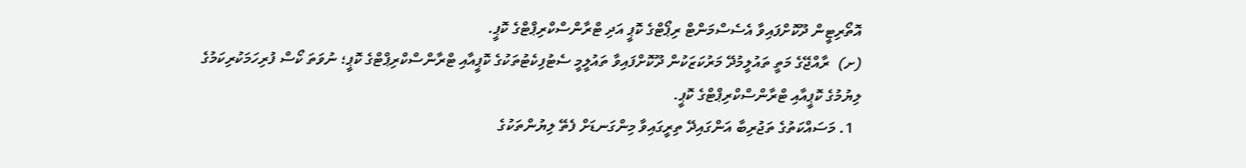އޮތޯރިޓީން ދޫކޮށްފައިވާ އެސެސްމަންޓް ރިޕޯޓްގެ ކޮޕީ އަދި ޓްރާންސްކްރިޕްޓްގެ ކޮޕީ.
(ށ)  ރާއްޖޭގެ މަތީ ތައުލީމުދޭ މަރުކަޒަކުން ދޫކޮށްފައިވާ ތައުލީމީ ސެޓުފިކެޓުތަކުގެ ކޮޕީއާއި ޓްރާންސްކްރިޕްޓްގެ ކޮޕީ؛ ނުވަތަ ކޯސް ފުރިހަމަކުރިކަމުގެ ލިޔުމުގެ ކޮޕީއާއި ޓްރާންސްކްރިޕްޓްގެ ކޮޕީ.
  1. މަސައްކަތުގެ ތަޖުރިބާ އަންގައިދޭ ތިރީގައިވާ މިންގަނޑަށް ފެތޭ ލިޔުންތަކުގެ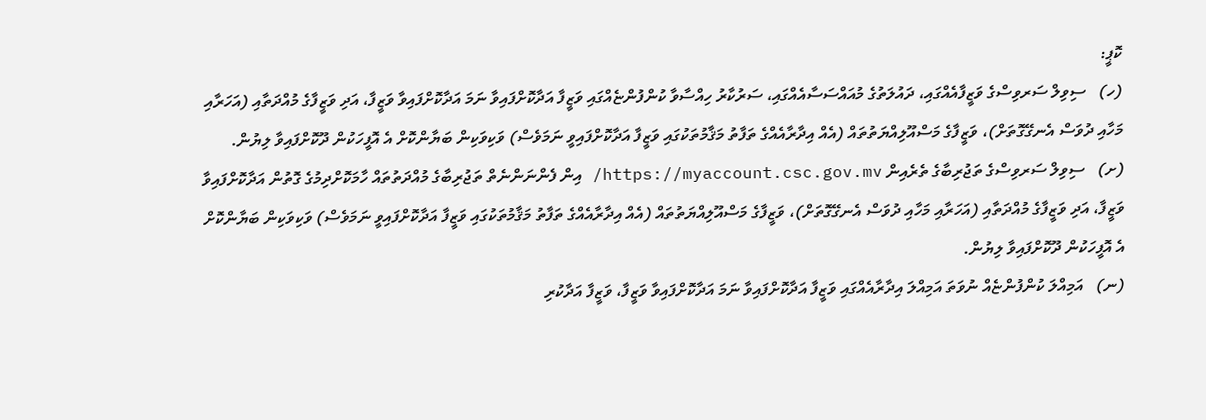ކޮޕީ:
(ހ)   ސިވިލް ސަރވިސްގެ ވަޒީފާއެއްގައި، ދައުލަތުގެ މުއައްސަސާއެއްގައި، ސަރުކާރު ހިއްސާވާ ކުންފުންޏެއްގައި ވަޒީފާ އަދާކޮށްފައިވާ ނަމަ އަދާކޮށްފައިވާ ވަޒީފާ، އަދި ވަޒީފާގެ މުއްދަތާއި (އަހަރާއި މަހާއި ދުވަސް އެނގޭގޮތަށް)، ވަޒީފާގެ މަސްއޫލިއްޔަތުތައް (އެއް އިދާރާއެއްގެ ތަފާތު މަޤާމުތަކުގައި ވަޒީފާ އަދާކޮށްފައިވީ ނަމަވެސް) ވަކިވަކިން ބަޔާންކޮށް އެ އޮފީހަކުން ދޫކޮށްފައިވާ ލިޔުން.
(ށ)   ސިވިލް ސަރވިސްގެ ތަޖުރިބާގެ ތެރެއިން https://myaccount.csc.gov.mv/ އިން ފެންނަންނެތް ތަޖުރިބާގެ މުއްދަތުތައް ހާމަކޮށްދިމުގެ ގޮތުން އަދާކޮށްފައިވާ ވަޒީފާ، އަދި ވަޒީފާގެ މުއްދަތާއި (އަހަރާއި މަހާއި ދުވަސް އެނގޭގޮތަށް)، ވަޒީފާގެ މަސްއޫލިއްޔަތުތައް (އެއް އިދާރާއެއްގެ ތަފާތު މަޤާމުތަކުގައި ވަޒީފާ އަދާކޮށްފައިވީ ނަމަވެސް) ވަކިވަކިން ބަޔާންކޮށް އެ އޮފީހަކުން ދޫކޮށްފައިވާ ލިޔުން.
(ނ)   އަމިއްލަ ކުންފުންޏެއް ނުވަތަ އަމިއްލަ އިދާރާއެއްގައި ވަޒީފާ އަދާކޮށްފައިވާ ނަމަ އަދާކޮށްފައިވާ ވަޒީފާ، ވަޒީފާ އަދާކުރި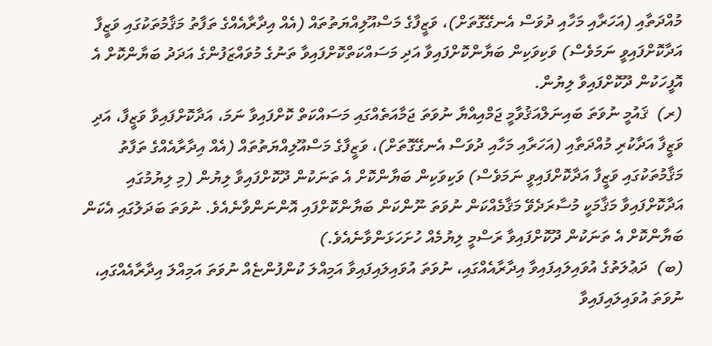މުއްދަތާއި (އަހަރާއި މަހާއި ދުވަސް އެނގޭގޮތަށް)، ވަޒީފާގެ މަސްއޫލިއްޔަތުތައް (އެއް އިދާރާއެއްގެ ތަފާތު މަޤާމުތަކުގައި ވަޒީފާ އަދާކޮށްފައިވީ ނަމަވެސް) ވަކިވަކިން ބަޔާންކޮށްފައިވާ އަދި މަސައްކަތްކޮށްފައިވާ ތަނުގެ މުވައްޒަފުންގެ އަދަދު ބަޔާންކޮށް އެ އޮފީހަކުން ދޫކޮށްފައިވާ ލިޔުން.
(ރ)  ޤައުމީ ނުވަތަ ބައިނަލްއަޤުވާމީ ޖަމްއިއްޔާ ނުވަތަ ޖަމާއަތެއްގައި މަސައްކަތް ކޮށްފައިވާ ނަމަ، އަދާކޮށްފައިވާ ވަޒީފާ، އަދި ވަޒީފާ އަދާކުރި މުއްދަތާއި (އަހަރާއި މަހާއި ދުވަސް އެނގޭގޮތަށް)، ވަޒީފާގެ މަސްއޫލިއްޔަތުތައް (އެއް އިދާރާއެއްގެ ތަފާތު މަޤާމުތަކުގައި ވަޒީފާ އަދާކޮށްފައިވީ ނަމަވެސް) ވަކިވަކިން ބަޔާންކޮށް އެ ތަނަކުން ދޫކޮށްފައިވާ ލިޔުން (މި ލިޔުމުގައި އަދާކޮށްފައިވާ މަޤާމަކީ މުސާރަދެވޭ މަޤާމެއްކަން ނުވަތަ ނޫންކަން ބަޔާންކޮށްފައި އޮންނަންވާނެއެވެ. ނުވަތަ ބަދަލުގައި އެކަން ބަޔާންކޮށް އެ ތަނަކުން ދޫކޮށްފައިވާ ރަސްމީ ލިޔުމެއް ހުށަހަޅަންވާނެއެވެ.)
(ބ)  ދަޢުލަތުގެ އުވައިލައިފައިވާ އިދާރާއެއްގައި، ނުވަތަ އުވައިލައިފައިވާ އަމިއްލަ ކުންފުންޏެއް ނުވަތަ އަމިއްލަ އިދާރާއެއްގައި، ނުވަތަ އުވައިލައިފައިވާ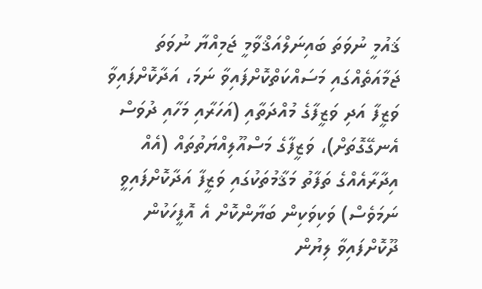ޤައުމީ ނުވަތަ ބައިނަލްއަޤްވާމީ ޖަމިއްޔާ ނުވަތަ ޖަމާއަތެއްގައި މަސައްކަތްކޮށްފައިވާ ނަމަ، އަދާކޮށްފައިވާ ވަޒީފާ އަދި ވަޒީފާގެ މުއްދަތާއި (އަހަރާއި މަހާއި ދުވަސް އެނގޭގޮތަށް)، ވަޒީފާގެ މަސްއޫލިއްޔަތުތައް (އެއް އިދާރާއެއްގެ ތަފާތު މަޤާމުތަކުގައި ވަޒީފާ އަދާކޮށްފައިވީ ނަމަވެސް) ވަކިވަކިން ބަޔާންކޮށް އެ އޮފީހަކުން ދޫކޮށްފައިވާ ލިޔުން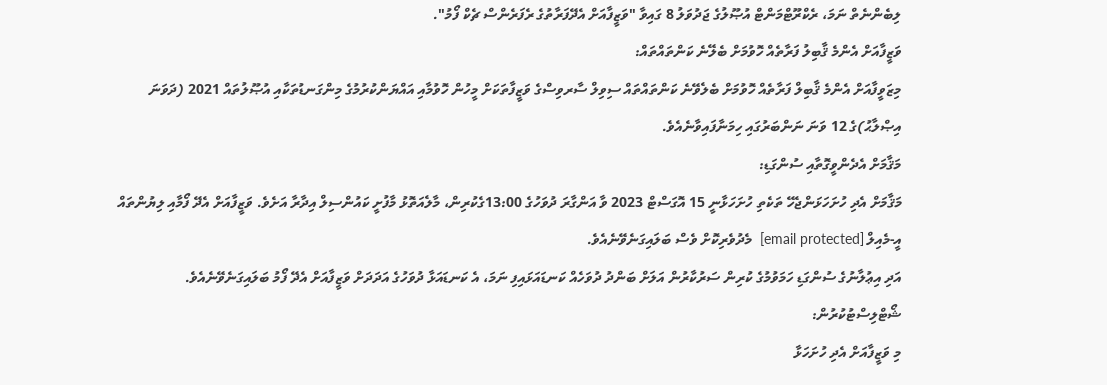ލިބެންނެތް ނަމަ، ރެކްރޫޓްމަންޓް އުޞޫލުގެ ޖަދުވަލު 8 ގައިވާ "ވަޒީފާއަށް އެދޭފަރާތުގެ ރެފަރެންސް ޗެކް ފޯމު".
ވަޒީފާއަށް އެންމެ ޤާބިލު ފަރާތެއް ހޮވުމަށް ބެލޭނެ ކަންތައްތައް:
މިޒަވީފާއަށް އެންމެ ޤާބިލް ފަރާތެއް ހޮވުމަށް ބެލެވޭނެ ކަންތައްތައް ސިވިލް ސާރވިސްގެ ވަޒީފާތަކަށް މީހުން ހޮވުމާއި އައްޔަންކުރުމުގެ މިންގަނޑުތަކާއި އުޞޫލުތައް 2021 (ދަވަނަ އިޞްލާޙު)ގެ 12 ވަނަ ނަންބަރުގައި ހިމަނާފައިވާނެއެވެ.
މަޤާމަށް އެދެންވީގޮތާއި ސުންގަޑި:
މަޤާމަށް އެދި ހުށަހަޅަންޖެހޭ ތަކެތި ހުށަހަޅާނީ 15 އޮގަސްޓް 2023 ވާ އަންގާރަ ދުވަހުގެ 13:00ގެކުރިން، މާލެއަތޮޅު މާފުށީ ކައުންސިލް އިދާރާ އަށެވެ. ވަޒީފާއަށް އެދޭ ފޯމާއި ލިޔުންތައް އީ-މެއިލް [email protected]  މެދުވެރިކޮށް ވެސް ބަލައިގަނެވޭނެއެވެ.
އަދި އިޢުލާނުގެ ސުންގަޑި ހަމަވުމުގެ ކުރިން ސަރުކާރުން އަލަށް ބަންދު ދުވަހެއް ކަނޑައަޅައިފި ނަމަ، އެ ކަނޑައަޅާ ދުވަހުގެ އަދަދަށް ވަޒީފާއަށް އެދޭ ފޯމު ބަލައިގަނެވޭނެއެވެ.
ޝޯޓްލިސްޓުކުރުން:
މި ވަޒީފާއަށް އެދި ހުށަހަޅާ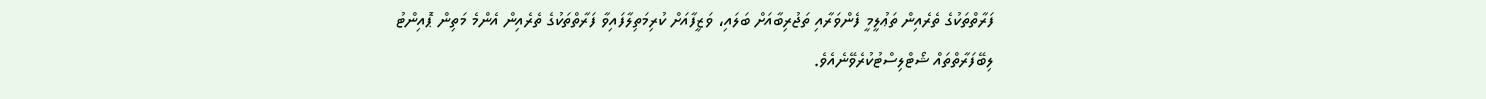ފަރާތްތަކުގެ ތެރެއިން ތަޢުލީމީ ފެންވަރާއި ތަޖުރިބާއަށް ބަލައި، ވަޒީފާއަށް ކުރިމަތިލާފައިވާ ފަރާތްތަކުގެ ތެރެއިން އެންމެ މަތިން ޕޮއިންޓު ލިބޭފަރާތްތައް ޝޯޓްލިސްޓުކުރެވޭނެއެވެ.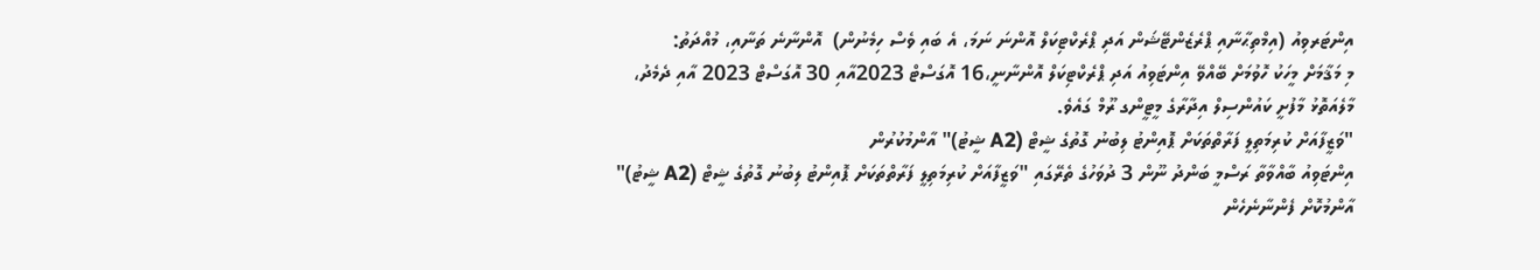އިންޓަރވިއު (އިމްތިޙާނާއި ޕްރެޒެންޓޭޝަން އަދި ޕްރެކްޓިކަލް އޮންނަ ނަމަ، އެ ބައި ވެސް ހިމެނުން)  އޮންނާނެ ތަނާއި، މުއްދަތު:
މި މަޤާމަށް މީހަކު ހޮވުމަށް ބޭއްވޭ އިންޓަވިއު އަދި ޕްރެކްޓިކަލް އޮންނާނީ،16 އޮގަސްޓް 2023އާއި 30 އޮގަސްޓް 2023 އާއި ދެމެދު، މާލެއަތޮޅު މާފުށީ ކައުންސިލް އިދާރާގެ މީޓީންގ ރޫމް ގައެވެ.
"ވަޒީފާއަށް ކުރިމަތިލީ ފަރާތްތަކަށް ޕޮއިންޓު ލިބުނު ގޮތުގެ ޝީޓް (A2 ޝީޓު)" އާންމުކުރުން
އިންޓަވިއު ބާއްވާތާ ރަސްމީ ބަންދު ނޫން 3 ދުވަހުގެ ތެރޭގައި "ވަޒީފާއަށް ކުރިމަތިލީ ފަރާތްތަކަށް ޕޮއިންޓު ލިބުނު ގޮތުގެ ޝީޓް (A2 ޝީޓު)" އާންމުކޮށް ފެންނާނެހެން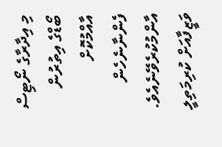މި އިދާރާގެ ނޯޓިސް ބޯޑްގެ އިތުރުން އާއްމުކޮށް ފެންނާނެހެން އާންމުކުރެވޭނެއެވެ. ވަޒީފާއަށް ކުރިމަތިލީ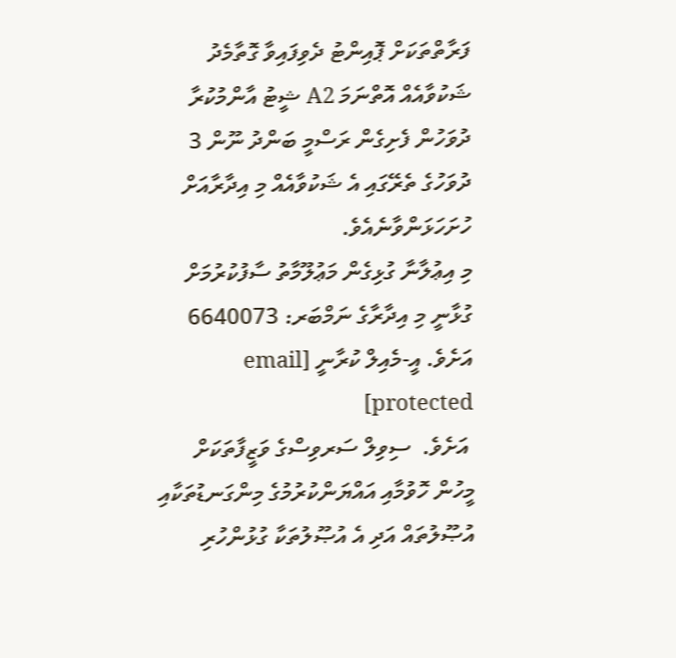ފަރާތްތަކަށް ޕޮއިންޓު ދެވިފައިވާ ގޮތާމެދު ޝަކުވާއެއް އޮތްނަމަ A2 ޝީޓު އާންމުކުރާ ދުވަހުން ފެށިގެން ރަސްމީ ބަންދު ނޫން 3 ދުވަހުގެ ތެރޭގައި އެ ޝަކުވާއެއް މި އިދާރާއަށް ހުށަހަޅަންވާނެއެވެ.
މި އިޢުލާނާ ގުޅިގެން މަޢުލޫމާތު ސާފުކުރުމަށް ގުޅާނީ މި އިދާރާގެ ނަމްބަރ: 6640073 އަށެވެ. އީ-މެއިލް ކުރާނީ [email protected]
 އަށެވެ.  ސިވިލް ސަރވިސްގެ ވަޒީފާތަކަށް މީހުން ހޮވުމާއި އައްޔަންކުރުމުގެ މިންގަނޑުތަކާއި އުޞޫލުތައް އަދި އެ އުޞޫލުތަކާ ގުޅުންހުރި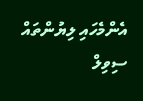އެންމެހައި ލިޔުންތައް ސިވިލް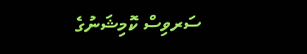ސަރވިސް ކޮމިޝަނުގެ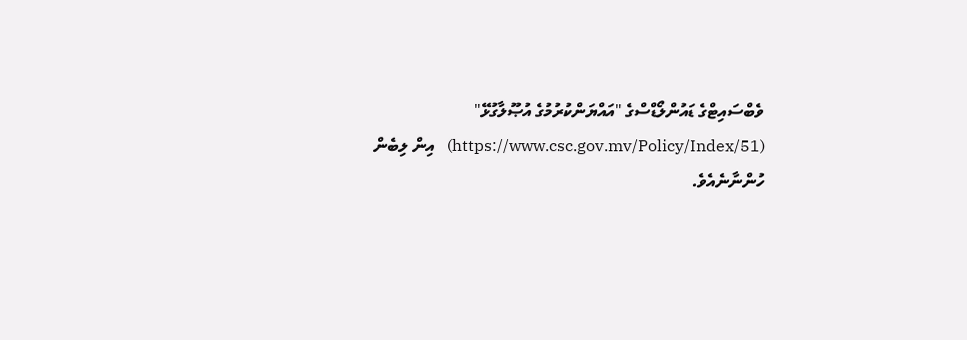ވެބްސައިޓްގެ ޑައުންލޯޑްސްގެ "އައްޔަންކުރުމުގެ އުޞޫލާގުޅޭ"   (https://www.csc.gov.mv/Policy/Index/51)   އިން ލިބެން ހުންނާނެއެވެ.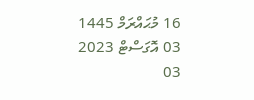16 މުޙައްރަމް 1445
03 އޮގަސްޓް 2023
03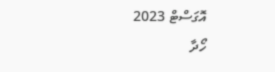އޮގަސްޓް 2023
ހޯދާ